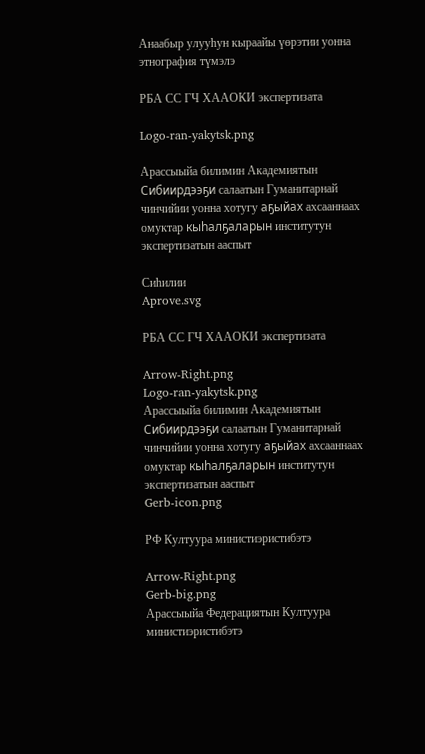Анаабыр улууһун кыраайы үөрэтии уонна этнография түмэлэ

РБА СС ГЧ ХААОКИ экспертизата

Logo-ran-yakytsk.png

Арассыыйа билимин Академиятын Сибиирдээҕи салаатын Гуманитарнай чинчийии уонна хотугу аҕыйах ахсааннаах омуктар кыһалҕаларын институтун экспертизатын ааспыт

Сиһилии
Aprove.svg

РБА СС ГЧ ХААОКИ экспертизата

Arrow-Right.png
Logo-ran-yakytsk.png
Арассыыйа билимин Академиятын Сибиирдээҕи салаатын Гуманитарнай чинчийии уонна хотугу аҕыйах ахсааннаах омуктар кыһалҕаларын институтун экспертизатын ааспыт
Gerb-icon.png

РФ Култуура министиэристибэтэ

Arrow-Right.png
Gerb-big.png
Арассыыйа Федерациятын Култуура министиэристибэтэ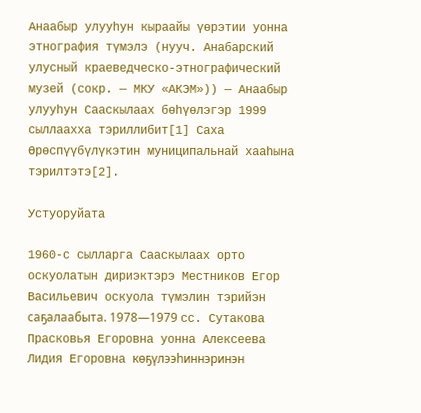Анаабыр улууһун кыраайы үөрэтии уонна этнография түмэлэ (нууч. Анабарский улусный краеведческо-этнографический музей (сокр. — МКУ «АКЭМ»)) — Анаабыр улууһун Сааскылаах бөһүөлэгэр 1999 сыллаахха тэриллибит[1] Саха Өрөспүүбүлүкэтин муниципальнай хааһына тэрилтэтэ[2].

Устуоруйата

1960-с сылларга Сааскылаах орто оскуолатын дириэктэрэ Местников Егор Васильевич оскуола түмэлин тэрийэн саҕалаабыта. 1978—1979 сс. Сутакова Прасковья Егоровна уонна Алексеева Лидия Егоровна көҕүлээһиннэринэн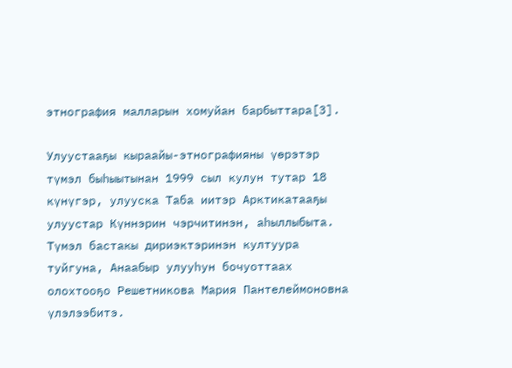этнография малларын хомуйан барбыттара[3].

Улуустааҕы кыраайы-этнографияны үөрэтэр түмэл быһыытынан 1999 сыл кулун тутар 18 күнүгэр, улууска Таба иитэр Арктикатааҕы улуустар Күннэрин чэрчитинэн, аһыллыбыта. Түмэл бастакы дириэктэринэн култуура туйгуна, Анаабыр улууһун бочуоттаах олохтооҕо Решетникова Мария Пантелеймоновна үлэлээбитэ.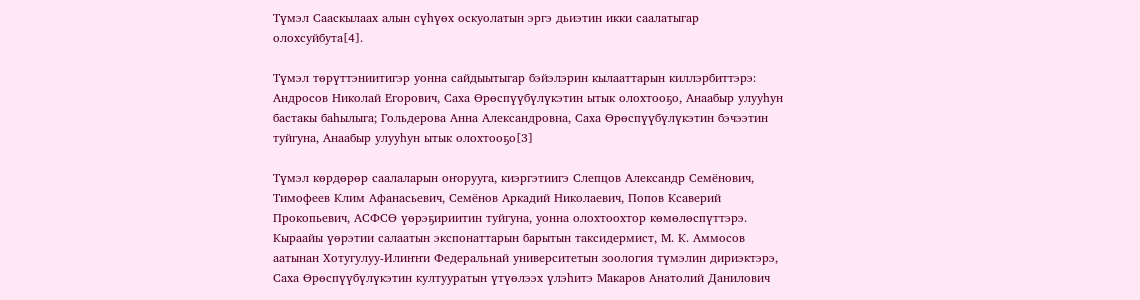Түмэл Сааскылаах алын сүһүөх оскуолатын эргэ дьиэтин икки саалатыгар олохсуйбута[4].

Түмэл төрүттэниитигэр уонна сайдыытыгар бэйэлэрин кылааттарын киллэрбиттэрэ: Андросов Николай Егорович, Саха Өрөспүүбүлүкэтин ытык олохтооҕо, Анаабыр улууһун бастакы баһылыга; Гольдерова Анна Александровна, Саха Өрөспүүбүлүкэтин бэчээтин туйгуна, Анаабыр улууһун ытык олохтооҕо[3]

Түмэл көрдөрөр саалаларын оҥорууга, киэргэтиигэ Слепцов Александр Семёнович, Тимофеев Клим Афанасьевич, Семёнов Аркадий Николаевич, Попов Ксаверий Прокопьевич, АСФСӨ үөрэҕириитин туйгуна, уонна олохтоохтор көмөлөспүттэрэ. Кыраайы үөрэтии салаатын экспонаттарын барытын таксидермист, М. К. Аммосов аатынан Хотугулуу-Илиҥҥи Федеральнай университетын зоология түмэлин дириэктэрэ, Саха Өрөспүүбүлүкэтин култууратын үтүөлээх үлэһитэ Макаров Анатолий Данилович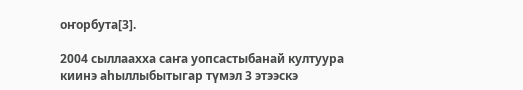оҥорбута[3].

2004 сыллаахха саҥа уопсастыбанай култуура киинэ аһыллыбытыгар түмэл 3 этээскэ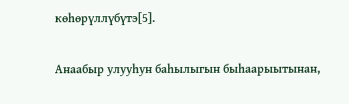көһөрүллүбүтэ[5].

Анаабыр улууһун баһылыгын быһаарыытынан,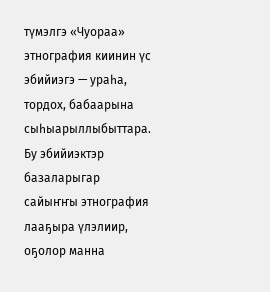түмэлгэ «Чуораа» этнография киинин үс эбийиэгэ — ураһа, тордох, бабаарына сыһыарыллыбыттара. Бу эбийиэктэр базаларыгар сайыҥҥы этнография лааҕыра үлэлиир, оҕолор манна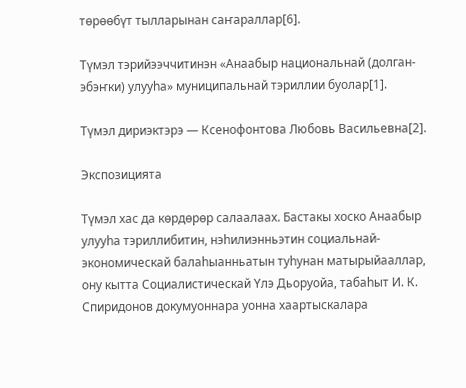төрөөбүт тылларынан саҥараллар[6].

Түмэл тэрийээччитинэн «Анаабыр национальнай (долган-эбэҥки) улууһа» муниципальнай тэриллии буолар[1].

Түмэл дириэктэрэ — Ксенофонтова Любовь Васильевна[2].

Экспозицията

Түмэл хас да көрдөрөр салаалаах. Бастакы хоско Анаабыр улууһа тэриллибитин, нэһилиэнньэтин социальнай-экономическай балаһыанньатын туһунан матырыйааллар, ону кытта Социалистическай Үлэ Дьоруойа, табаһыт И. К. Спиридонов докумуоннара уонна хаартыскалара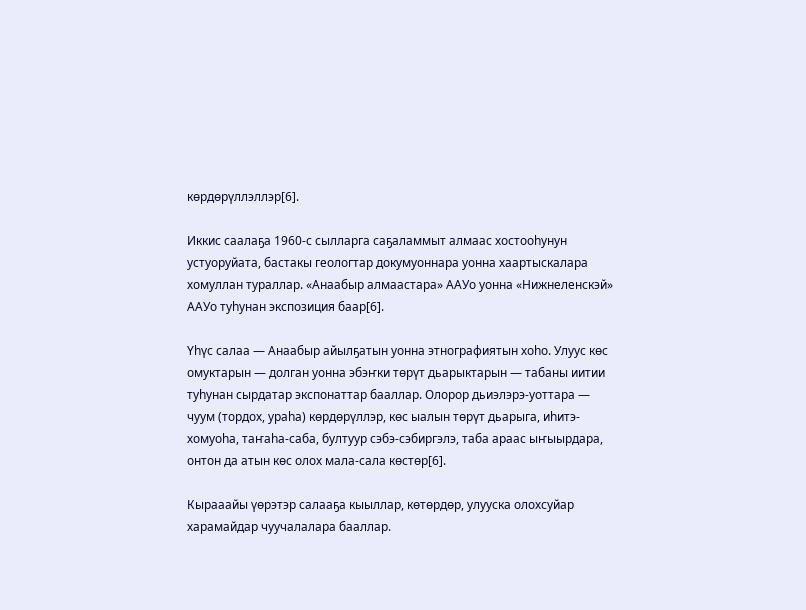көрдөрүллэллэр[6].

Иккис саалаҕа 1960-с сылларга саҕаламмыт алмаас хостооһунун устуоруйата, бастакы геологтар докумуоннара уонна хаартыскалара хомуллан тураллар. «Анаабыр алмаастара» ААУо уонна «Нижнеленскэй» ААУо туһунан экспозиция баар[6].

Үһүс салаа — Анаабыр айылҕатын уонна этнографиятын хоһо. Улуус көс омуктарын — долган уонна эбэҥки төрүт дьарыктарын — табаны иитии туһунан сырдатар экспонаттар бааллар. Олорор дьиэлэрэ-уоттара — чуум (тордох, ураһа) көрдөрүллэр, көс ыалын төрүт дьарыга, иһитэ-хомуоһа, таҥаһа-саба, бултуур сэбэ-сэбиргэлэ, таба араас ыҥыырдара, онтон да атын көс олох мала-сала көстөр[6].

Кырааайы үөрэтэр салааҕа кыыллар, көтөрдөр, улууска олохсуйар харамайдар чуучалалара бааллар.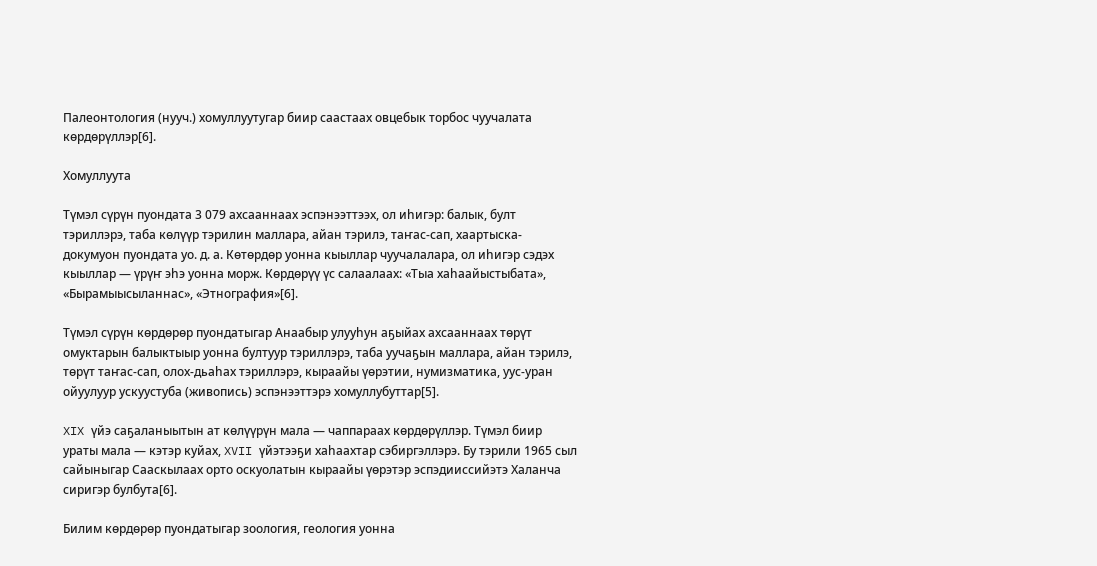Палеонтология (нууч.) хомуллуутугар биир саастаах овцебык торбос чуучалата көрдөрүллэр[6].

Хомуллуута

Түмэл сүрүн пуондата 3 079 ахсааннаах эспэнээттээх, ол иһигэр: балык, булт тэриллэрэ, таба көлүүр тэрилин маллара, айан тэрилэ, таҥас-сап, хаартыска-докумуон пуондата уо. д. а. Көтөрдөр уонна кыыллар чуучалалара, ол иһигэр сэдэх кыыллар — үрүҥ эһэ уонна морж. Көрдөрүү үс салаалаах: «Тыа хаһаайыстыбата», «Бырамыысыланнас», «Этнография»[6].

Түмэл сүрүн көрдөрөр пуондатыгар Анаабыр улууһун аҕыйах ахсааннаах төрүт омуктарын балыктыыр уонна бултуур тэриллэрэ, таба уучаҕын маллара, айан тэрилэ, төрүт таҥас-сап, олох-дьаһах тэриллэрэ, кыраайы үөрэтии, нумизматика, уус-уран ойуулуур ускуустуба (живопись) эспэнээттэрэ хомуллубуттар[5].

XIX үйэ саҕаланыытын ат көлүүрүн мала — чаппараах көрдөрүллэр. Түмэл биир ураты мала — кэтэр куйах, XVII үйэтээҕи хаһаахтар сэбиргэллэрэ. Бу тэрили 1965 сыл сайыныгар Сааскылаах орто оскуолатын кыраайы үөрэтэр эспэдииссийэтэ Халанча сиригэр булбута[6].

Билим көрдөрөр пуондатыгар зоология, геология уонна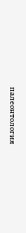палеонтология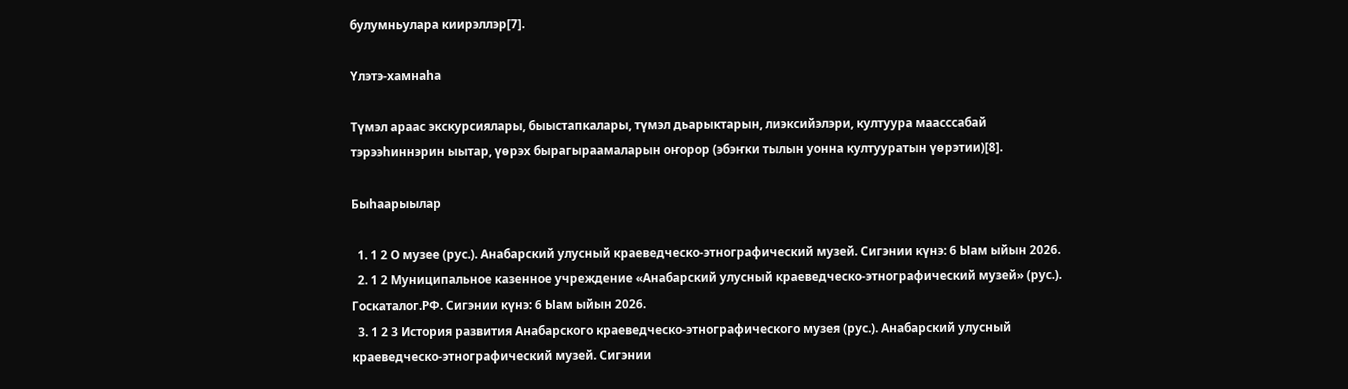булумньулара киирэллэр[7].

Үлэтэ-хамнаһа

Түмэл араас экскурсиялары, быыстапкалары, түмэл дьарыктарын, лиэксийэлэри, култуура маасссабай тэрээһиннэрин ыытар, үөрэх бырагыраамаларын оҥорор (эбэҥки тылын уонна култууратын үөрэтии)[8].

Быһаарыылар

  1. 1 2 О музее (рус.). Анабарский улусный краеведческо-этнографический музей. Сигэнии күнэ: 6 Ыам ыйын 2026.
  2. 1 2 Муниципальное казенное учреждение «Анабарский улусный краеведческо-этнографический музей» (рус.). Госкаталог.РФ. Сигэнии күнэ: 6 Ыам ыйын 2026.
  3. 1 2 3 История развития Анабарского краеведческо-этнографического музея (рус.). Анабарский улусный краеведческо-этнографический музей. Сигэнии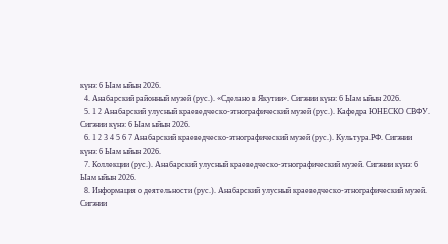күнэ: 6 Ыам ыйын 2026.
  4. Анабарский районный музей (рус.). «Сделано в Якутии». Сигэнии күнэ: 6 Ыам ыйын 2026.
  5. 1 2 Анабарский улусный краеведческо-этнографический музей (рус.). Кафедра ЮНЕСКО СВФУ. Сигэнии күнэ: 6 Ыам ыйын 2026.
  6. 1 2 3 4 5 6 7 Анабарский краеведческо-этнографический музей (рус.). Культура.РФ. Сигэнии күнэ: 6 Ыам ыйын 2026.
  7. Коллекции (рус.). Анабарский улусный краеведческо-этнографический музей. Сигэнии күнэ: 6 Ыам ыйын 2026.
  8. Информация о деятельности (рус.). Анабарский улусный краеведческо-этнографический музей. Сигэнии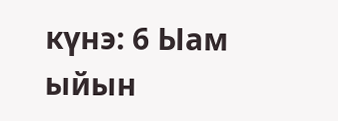күнэ: 6 Ыам ыйын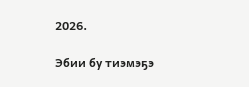2026.

Эбии бу тиэмэҕэ